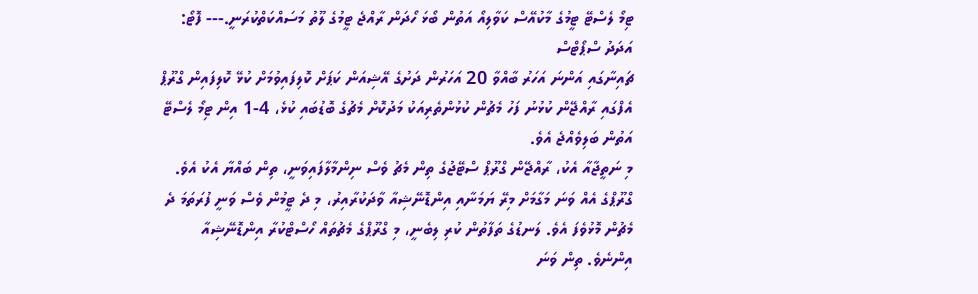ޓިމޯ ލެސްޓޭ ޓީމުގެ މާކުއޭސް ކަވާލިއޯ އަތުން ބޯޅަ ހޯދަން ރާއްޖެ ޓީމުގެ ލޫތު މަސައްކަތްކުރަނީ.--- ފޮޓޯ: އަދަދު ސްޕޯޓްސް
ޗައިނާގައި އަންނަ އަހަރު ބާއްވާ 20 އަހަރުން ދަށުގެ އޭޝިއަން ކަޕަށް ކޮލިފައިވުމަށް ކުޅޭ ކޮލިފައިން ގްރޫޕް އެފްގައި ރާއްޖޭން ކުޅުނު ފަހު މެޗުން ކުޅުންތެރިއަކު މަދުކޮށް މެޗުގެ ބޮޑުބައި ކުޅެ، 4-1 އިން ޓިމޯ ލެސްޓޭ އަތުން ބަލިވެއްޖެ އެވެ.
މި ނަތީޖާއާ އެކު، ރާއްޖޭން ގްރޫޕް ސްޓޭޖުގެ ތިން މެޗު ވެސް ނިންމާލާފައިވަނީ، ތިން ބައްޔާ އެކު އެވެ. ގްރޫޕްގެ އެއް ވަނަ މަގާމަށް މިރޭ ޔަމަނާއި އިންޑޮނޭޝިއާ ވާދަކުރާއިރު، މި ދެ ޓީމުން ވެސް ވަނީ ފުރަތަމަ ދެ މެޗުން މޮޅުވެފަ އެވެ. ލަނޑުގެ ތަފާތުން ކުރި ލިބެނީ، މި ގްރޫޕްގެ މެޗުތައް ހޯސްޓްކުރާ އިންޑޮނޭޝިއާ އިންނެވެ. ތިން ވަނަ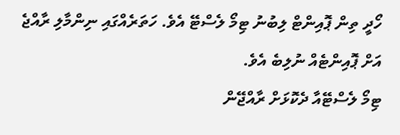ހޯދީ ތިން ޕޮއިންޓް ލިބުނު ޓިމޯ ލެސްޓޭ އެވެ. ހަތަރެއްގައި ނިންމާލި ރާއްޖެ އަށް ޕޮއިންޓެއް ނުލިބެ އެވެ.
ޓިމޯ ލެސްޓޭއާ ދެކޮޅަށް ރާއްޖޭން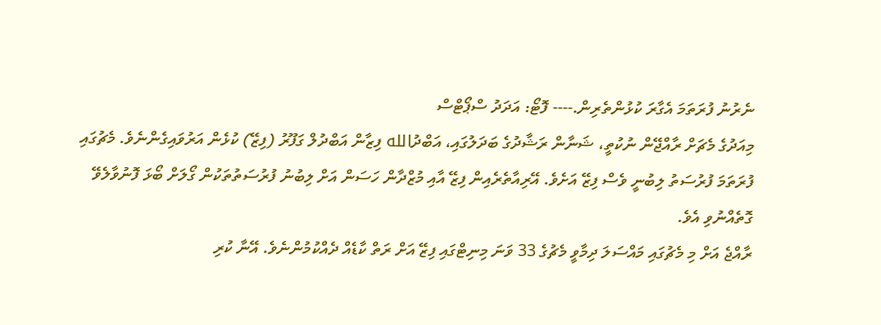ނެރުނު ފުރަތަމަ އެގާރަ ކުޅުންތެރިން.---- ފޮޓޯ: އަދަދު ސްޕޯޓްސް
މިއަދުގެ މެޗަށް ރާއްޖޭން ނުކުތީ، ޝަނާން ރަޝާދުގެ ބަދަލުގައި، އަބްދުالله ފިޒާން އަބްދުލް ގަފޫރު (ފިޒޭ) ކުޅެން އަރުވައިގެންނެވެ. މެޗުގައި ފުރަތަމަ ފުރުސަތު ލިބުނީ ވެސް ފިޒޭ އަށެވެ. އޭރިއާތެރެއިން ފިޒޭ އާއި މުޒްދާން ހަސަން އަށް ލިބުނު ފުރުސަތުތަކުން ގޯލަށް ބޯޅަ ފޮނުވާލެވޭ ގޮތެއްނުވި އެވެ.
ރާއްޖެ އަށް މި މެޗުގައި މައްސަލަ ދިމާވީ މެޗުގެ 33 ވަނަ މިނިޓްގައި ފިޒޭ އަށް ރަތް ކާޑެއް ދެއްކުމުންނެވެ. އޭނާ ކުރި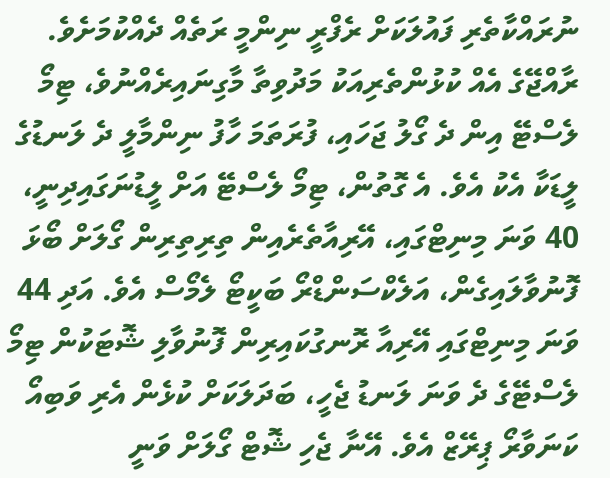ނުރައްކާތެރި ފައުލަކަށް ރެފްރީ ނިންމީ ރަތެއް ދެއްކުމަށެވެ.
ރާއްޖޭގެ އެއް ކުޅުންތެރިއަކު މަދުވިތާ މާގިނައިރެއްނުވެ، ޓިމޯ ލެސްޓޭ އިން ދެ ގޯލު ޖަހައި، ފުރަތަމަ ހާފު ނިންމާލީ ދެ ލަނޑުގެ ލީޑަކާ އެކު އެވެ. އެ ގޮތުން، ޓިމޯ ލެސްޓޭ އަށް ލީޑުނަގައިދިނީ، 40 ވަނަ މިނިޓްގައި، އޭރިއާތެރެއިން ތިރިތިރިން ގޯލަށް ބޯޅަ ފޮނުވާލައިގެން، އަލެކްސަންޑްރޯ ބަކީޓޯ ލެމޯސް އެވެ. އަދި 44 ވަނަ މިނިޓްގައި އޭރިއާ ރޮނގުކައިރިން ފޮނުވާލި ޝޮޓަކުން ޓިމޯ ލެސްޓޭގެ ދެ ވަނަ ލަނޑު ޖެހީ، ބަދަލަކަށް ކުޅެން އެރި ވަބިއޯ ކަނަވާރޯ ޕިރޭޒް އެވެ. އޭނާ ޖެހި ޝޮޓް ގޯލަށް ވަނީ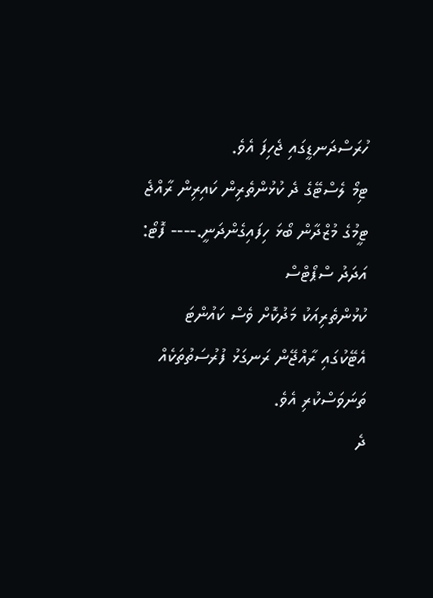ހުރަސްދަނޑީގައި ޖެހިފަ އެވެ.
ޓިމޯ ލެސްޓޭގެ ދެ ކުޅުންތެރިން ކައިރިން ރާއްޖެ ޓީމުގެ މުޒްދާން ބޯޅަ ހިފައިގެންދަނީ.---- ފޮޓޯ: އަދަދު ސްޕޯޓްސް
ކުޅުންތެރިއަކު މަދުކޮށް ވެސް ކައުންޓަ އެޓޭކުގައި ރާއްޖޭން ރަނގަޅު ފުރުސަތުތަކެއް ތަނަވަސްކުރި އެވެ.
ދެ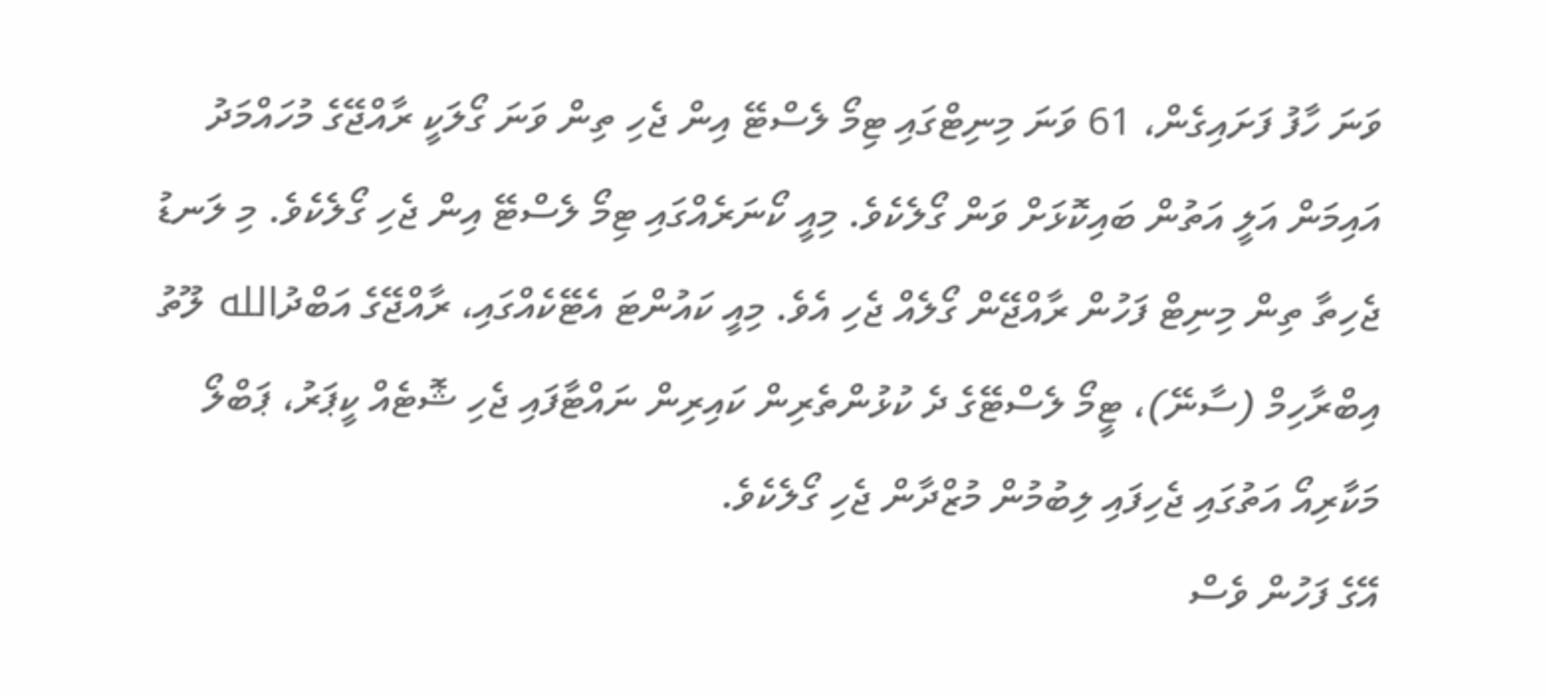ވަނަ ހާފު ފަށައިގެން، 61 ވަނަ މިނިޓްގައި ޓިމޯ ލެސްޓޭ އިން ޖެހި ތިން ވަނަ ގޯލަކީ ރާއްޖޭގެ މުހައްމަދު އައިމަން އަލީ އަތުން ބައިކޮޅަށް ވަން ގޯލެކެވެ. މިއީ ކޯނަރެއްގައި ޓިމޯ ލެސްޓޭ އިން ޖެހި ގޯލެކެވެ. މި ލަނޑު ޖެހިތާ ތިން މިނިޓް ފަހުން ރާއްޖޭން ގޯލެއް ޖެހި އެވެ. މިއީ ކައުންޓަ އެޓޭކެއްގައި، ރާއްޖޭގެ އަބްދުالله ލޫތު އިބްރާހިމް (ސާނޭ)، ޓީމޯ ލެސްޓޭގެ ދެ ކުޅުންތެރިން ކައިރިން ނައްޓާފައި ޖެހި ޝޮޓެއް ކީޕަރު، ޕަބްލޯ މަކާރިއޯ އަތުގައި ޖެހިފައި ލިބުމުން މުޒްދާން ޖެހި ގޯލެކެވެ.
އޭގެ ފަހުން ވެސް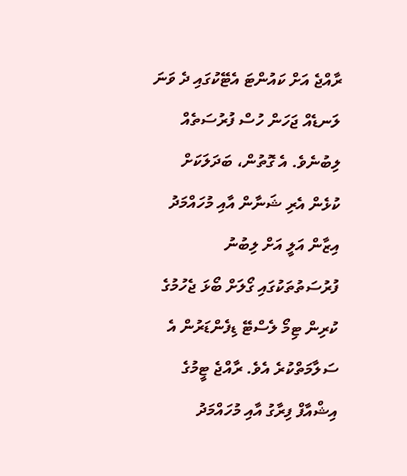ރާއްޖެ އަށް ކައުންޓަ އެޓޭކުގައި ދެ ވަނަ ލަނޑެއް ޖަހަން ހުސް ފުރުސަތެއް ލިބުނެވެ. އެ ގޮތުން، ބަދަލަކަށް ކުޅެން އެރި ޝަނާން އާއި މުހައްމަދު އިޒާން އަލީ އަށް ލިބުނު ފުރުސަތުތަކުގައި ގޯލަށް ބޯޅަ ޖެހުމުގެ ކުރިން ޓިމޯ ލެސްޓޭ ޑިފެންޑަރުން އެ ސަލާމަތްކުރެ އެވެ. ރާއްޖެ ޓީމުގެ އިޝްއާފް ފިރާގު އާއި މުހައްމަދު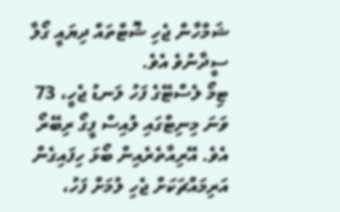ޝަމްހާން ޖެހި ޝޮޓްތައް ދިޔައީ ގޯލާ ސީދާނުވެ އެވެ.
ޓިމޯ ލެސްޓޭގެ ފަހު ލަނޑު ޖެހީ، 73 ވަނަ މިނިޓްގައި ލުއިސް ފީގޯ ރިބޭރޯ އެވެ. އޭރިއާތެރެއިން ބޯޅަ ހިފައިގެން އަރިމައްޗަކަށް ޖެހި ލުމަށް ފަހު،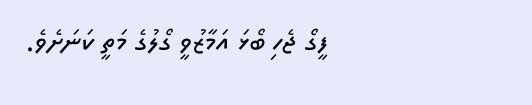ފީގޯ ޖެހި ބޯޅަ އަމާޒުވީ ގޯލުގެ މަތީ ކަނަށެވެ.